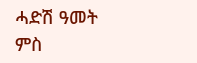ሓድሽ ዓመት ምስ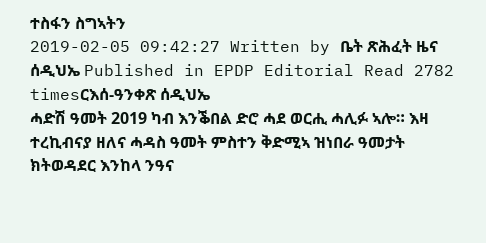ተስፋን ስግኣትን
2019-02-05 09:42:27 Written by ቤት ጽሕፈት ዜና ሰዲህኤ Published in EPDP Editorial Read 2782 timesርእሰ-ዓንቀጽ ሰዲህኤ
ሓድሽ ዓመት 2019 ካብ እንቕበል ድሮ ሓደ ወርሒ ሓሊፉ ኣሎ። እዛ ተረኪብናያ ዘለና ሓዳስ ዓመት ምስተን ቅድሚኣ ዝነበራ ዓመታት ክትወዳደር እንከላ ንዓና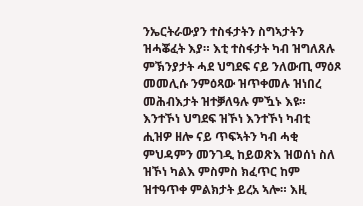ንኤርትራውያን ተስፋታትን ስግኣታትን ዝሓቖፈት እያ። እቲ ተስፋታት ካብ ዝግለጸሉ ምኽንያታት ሓደ ህግደፍ ናይ ንለውጢ ማዕጾ መመሊሱ ንምዕጻው ዝጥቀመሉ ዝነበረ መሕብእታት ዝተቓለዓሉ ምዃኑ እዩ። እንተኾነ ህግደፍ ዝኾነ እንተኾነ ካብቲ ሒዝዎ ዘሎ ናይ ጥፍኣትን ካብ ሓቂ ምህዳምን መንገዲ ከይወጽእ ዝወሰነ ስለ ዝኾነ ካልእ ምስምስ ክፈጥር ከም ዝተዓጥቀ ምልክታት ይረአ ኣሎ። እዚ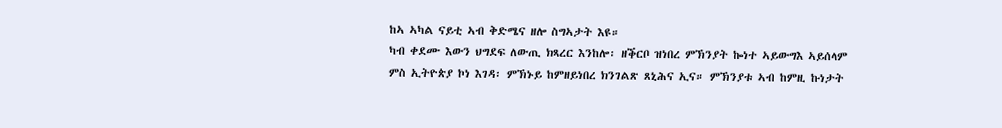ከኣ ኣካል ናይቲ ኣብ ቅድሜና ዘሎ ስግኣታት እዩ።
ካብ ቀደሙ እውን ህግደፍ ለውጢ ክጻረር እንከሎ፡ ዘቕርቦ ዝነበረ ምኽንያት ኰነተ ኣይውግእ ኣይሰላም ምስ ኢትዮጵያ ኮነ እገዳ፡ ምኽኑይ ከምዘይነበረ ክንገልጽ ጸኒሕና ኢና። ምኽንያቱ ኣብ ከምዚ ኩነታት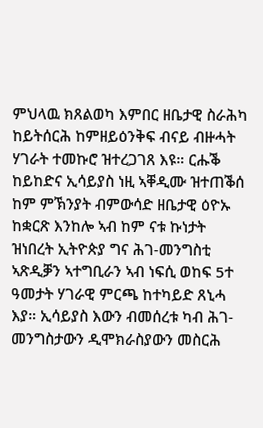ምህላዉ ክጸልወካ እምበር ዘቤታዊ ስራሕካ ከይትሰርሕ ከምዘይዕንቅፍ ብናይ ብዙሓት ሃገራት ተመኩሮ ዝተረጋገጸ እዩ። ርሑቕ ከይከድና ኢሳይያስ ነዚ ኣቐዲሙ ዝተጠቕሰ ከም ምኽንያት ብምውሳድ ዘቤታዊ ዕዮኡ ከቋርጽ እንከሎ ኣብ ከም ናቱ ኩነታት ዝነበረት ኢትዮጵያ ግና ሕገ-መንግስቲ ኣጽዲቓን ኣተግቢራን ኣብ ነፍሲ ወከፍ 5ተ ዓመታት ሃገራዊ ምርጫ ከተካይድ ጸኒሓ እያ። ኢሳይያስ እውን ብመሰረቱ ካብ ሕገ-መንግስታውን ዲሞክራስያውን መስርሕ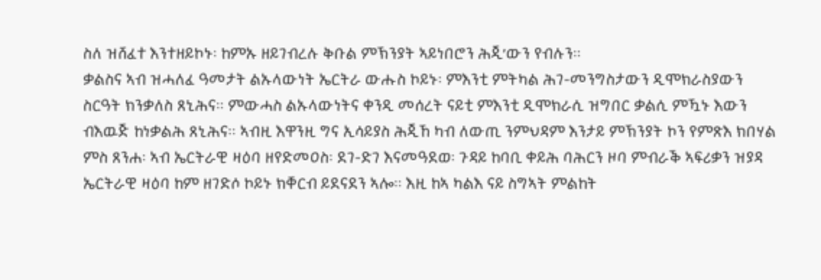ስለ ዝሸፈተ እንተዘይኮኑ፡ ከምኡ ዘይገብረሉ ቅቡል ምኽንያት ኣይነበሮን ሕጂ’ውን የብሉን።
ቃልስና ኣብ ዝሓለፈ ዓመታት ልኡላውነት ኤርትራ ውሑስ ኮይኑ፡ ምእንቲ ምትካል ሕገ-መንግስታውን ዲሞክራስያውን ስርዓት ክንቃለስ ጸኒሕና። ምውሓስ ልኡላውነትና ቀንዲ መሰረት ናይቲ ምእንቲ ዲሞክራሲ ዝግበር ቃልሲ ምዃኑ እውን ብእዉጅ ከነቃልሕ ጸኒሕና። ኣብዚ እዋንዚ ግና ኢሳይያስ ሕጂኸ ካብ ለውጢ ንምህዳም እንታይ ምኽንያት ኮን የምጽእ ክበሃል ምስ ጸንሐ፡ ኣብ ኤርትራዊ ዛዕባ ዘየድመዐስ፡ ደገ-ድገ እናመዓደወ፡ ጉዳይ ከባቢ ቀይሕ ባሕርን ዞባ ምብራቕ ኣፍሪቃን ዝያዳ ኤርትራዊ ዛዕባ ከም ዘገድሶ ኮይኑ ክቐርብ ይደናደን ኣሎ። እዚ ከኣ ካልእ ናይ ስግኣት ምልከት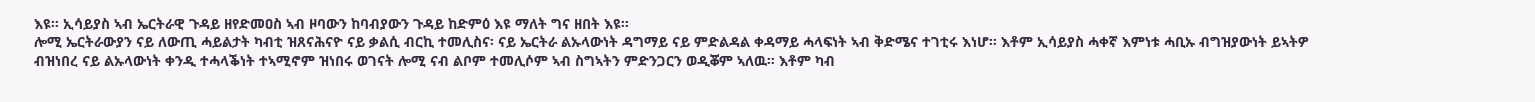እዩ። ኢሳይያስ ኣብ ኤርትራዊ ጉዳይ ዘየድመዐስ ኣብ ዞባውን ከባብያውን ጉዳይ ከድምዕ እዩ ማለት ግና ዘበት እዩ።
ሎሚ ኤርትራውያን ናይ ለውጢ ሓይልታት ካብቲ ዝጸናሕናዮ ናይ ቃልሲ ብርኪ ተመሊስና፡ ናይ ኤርትራ ልኡላውነት ዳግማይ ናይ ምድልዳል ቀዳማይ ሓላፍነት ኣብ ቅድሜና ተገቲሩ እነሆ። እቶም ኢሳይያስ ሓቀኛ እምነቱ ሓቢኡ ብግዝያውነት ይኣትዎ ብዝነበረ ናይ ልኡላውነት ቀንዲ ተሓላቕነት ተኣሚኖም ዝነበሩ ወገናት ሎሚ ናብ ልቦም ተመሊሶም ኣብ ስግኣትን ምድንጋርን ወዲቖም ኣለዉ። እቶም ካብ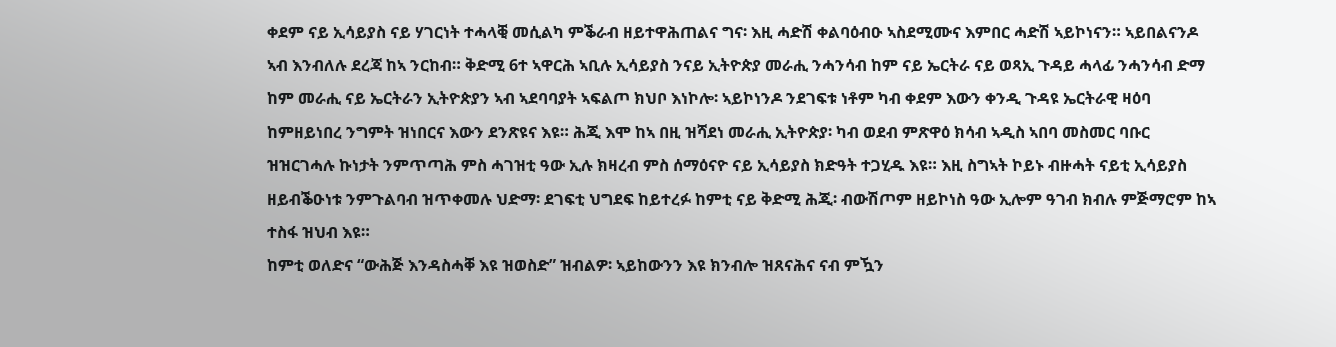ቀደም ናይ ኢሳይያስ ናይ ሃገርነት ተሓላቒ መሲልካ ምቕራብ ዘይተዋሕጠልና ግና፡ እዚ ሓድሽ ቀልባዕብዑ ኣስደሚሙና እምበር ሓድሽ ኣይኮነናን። ኣይበልናንዶ ኣብ እንብለሉ ደረጃ ከኣ ንርከብ። ቅድሚ 6ተ ኣዋርሕ ኣቢሉ ኢሳይያስ ንናይ ኢትዮጵያ መራሒ ንሓንሳብ ከም ናይ ኤርትራ ናይ ወጻኢ ጉዳይ ሓላፊ ንሓንሳብ ድማ ከም መራሒ ናይ ኤርትራን ኢትዮጵያን ኣብ ኣደባባያት ኣፍልጦ ክህቦ እነኮሎ፡ ኣይኮነንዶ ንደገፍቱ ነቶም ካብ ቀደም እውን ቀንዲ ጉዳዩ ኤርትራዊ ዛዕባ ከምዘይነበረ ንግምት ዝነበርና እውን ደንጽዩና እዩ። ሕጂ እሞ ከኣ በዚ ዝሻደነ መራሒ ኢትዮጵያ፡ ካብ ወደብ ምጽዋዕ ክሳብ ኣዲስ ኣበባ መስመር ባቡር ዝዝርገሓሉ ኩነታት ንምጥጣሕ ምስ ሓገዝቲ ዓው ኢሉ ክዛረብ ምስ ሰማዕናዮ ናይ ኢሳይያስ ክድዓት ተጋሂዱ እዩ። እዚ ስግኣት ኮይኑ ብዙሓት ናይቲ ኢሳይያስ ዘይብቕዑነቱ ንምጉልባብ ዝጥቀመሉ ህድማ፡ ደገፍቲ ህግደፍ ከይተረፉ ከምቲ ናይ ቅድሚ ሕጂ፡ ብውሽጦም ዘይኮነስ ዓው ኢሎም ዓገብ ክብሉ ምጅማሮም ከኣ ተስፋ ዝህብ እዩ።
ከምቲ ወለድና “ውሕጅ እንዳስሓቐ እዩ ዝወስድ” ዝብልዎ፡ ኣይከውንን እዩ ክንብሎ ዝጸናሕና ናብ ምዃን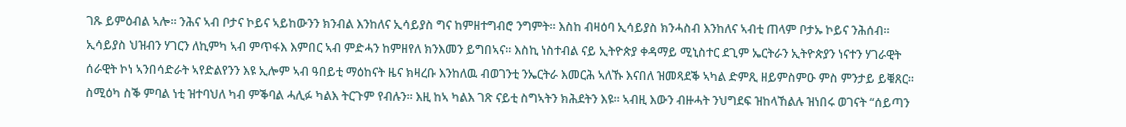ገጹ ይምዕብል ኣሎ። ንሕና ኣብ ቦታና ኮይና ኣይከውንን ክንብል እንከለና ኢሳይያስ ግና ከምዘተግብሮ ንግምት። እስከ ብዛዕባ ኢሳይያስ ክንሓስብ እንከለና ኣብቲ ጠላም ቦታኡ ኮይና ንሕሰብ። ኢሳይያስ ህዝብን ሃገርን ለኪምካ ኣብ ምጥፋእ እምበር ኣብ ምድሓን ከምዘየለ ክንእመን ይግበኣና። እስኪ ነስተብል ናይ ኢትዮጵያ ቀዳማይ ሚኒስተር ደጊም ኤርትራን ኢትዮጵያን ነናተን ሃገራዊት ሰራዊት ኮነ ኣንበሳድራት ኣየድልየንን እዩ ኢሎም ኣብ ዓበይቲ ማዕከናት ዜና ክዛረቡ እንከለዉ ብወገንቲ ንኤርትራ እመርሕ ኣለኹ እናበለ ዝመጻደቕ ኣካል ድምጺ ዘይምስምዑ ምስ ምንታይ ይቑጸር። ስሚዕካ ስቕ ምባል ነቲ ዝተባህለ ካብ ምቕባል ሓሊፉ ካልእ ትርጉም የብሉን። እዚ ከኣ ካልእ ገጽ ናይቲ ስግኣትን ክሕደትን እዩ። ኣብዚ እውን ብዙሓት ንህግደፍ ዝከላኸልሉ ዝነበሩ ወገናት “ሰይጣን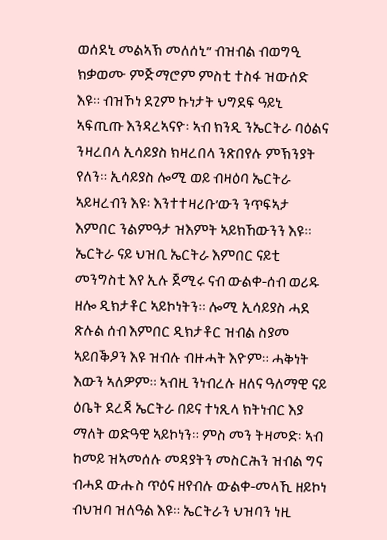ወሰደኒ መልኣኽ መለሰኒ” ብዝብል ብወግዒ ክቃወሙ ምጅማሮም ምስቲ ተስፋ ዝውሰድ እዩ። ብዝኾነ ደጊም ኩነታት ህግደፍ ዓይኒ ኣፍጢጡ እንዳረኣናዮ፡ ኣብ ክንዲ ንኤርትራ ባዕልና ንዛረበላ ኢሳይያስ ክዛረበላ ንጽበየሉ ምኽንያት የለን። ኢሳይያስ ሎሚ ወይ ብዛዕባ ኤርትራ ኣይዛረብን እዩ፡ እንተተዛሪቡ’ውን ንጥፍኣታ እምበር ንልምዓታ ዝእምት ኣይክኸውንን እዩ።
ኤርትራ ናይ ህዝቢ ኤርትራ እምበር ናይቲ መንግስቲ እየ ኢሉ ጀሚሩ ናብ ውልቀ-ሰብ ወሪዱ ዘሎ ዲክታቶር ኣይኮነትን። ሎሚ ኢሳይያስ ሓደ ጽሉል ሰብ እምበር ዲክታቶር ዝብል ስያመ ኣይበቕዖን እዩ ዝብሉ ብዙሓት እዮም። ሓቅነት እውን ኣለዎም። ኣብዚ ንነብረሉ ዘለና ዓለማዊ ናይ ዕቤት ደረጃ ኤርትራ በይና ተነጺላ ክትነብር እያ ማለት ወድዓዊ ኣይኮነን። ምስ መን ትዛመድ፡ ኣብ ከመይ ዝኣመሰሉ መዳያትን መስርሕን ዝብል ግና ብሓደ ውሑስ ጥዕና ዘየብሉ ውልቀ-መላኺ ዘይኮነ ብህዝባ ዝለዓል እዩ። ኤርትራን ህዝባን ነዚ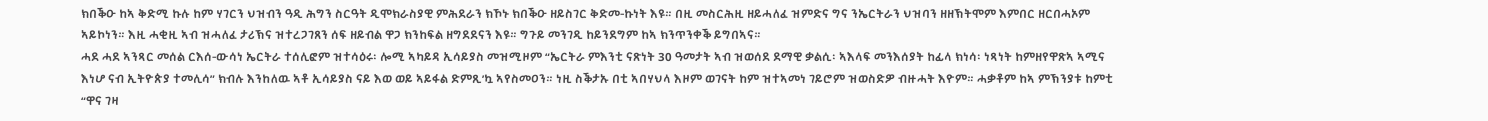ክበቕዑ ከኣ ቅድሚ ኩሉ ከም ሃገርን ህዝብን ዓዲ ሕግን ስርዓት ዲሞክራስያዊ ምሕደራን ክኾኑ ክበቕዑ ዘይስገር ቅድመ-ኩነት እዩ። በዚ መስርሕዚ ዘይሓለፈ ዝምድና ግና ንኤርትራን ህዝባን ዘዘኽትሞም እምበር ዘርበሓኦም ኣይኮነን። እዚ ሓቂዚ ኣብ ዝሓለፈ ታሪኽና ዝተረጋገጸን ሰፍ ዘይብል ዋጋ ክንከፍል ዘግደደናን እዩ። ግጉይ መንገዲ ከይንደግም ከኣ ክንጥንቀቕ ይግበኣና።
ሓደ ሓደ ኣንጻር መሰል ርእሰ-ውሳነ ኤርትራ ተሰሊፎም ዝተሳዕሩ፡ ሎሚ ኣካይዳ ኢሳይያስ መዝሚዞም “ኤርትራ ምእንቲ ናጽነት 30 ዓመታት ኣብ ዝወሰደ ደማዊ ቃልሲ፡ ኣእላፍ መንእሰያት ከፊላ ክነሳ፡ ነጻነት ከምዘየዋጽኣ ኣሚና እነሆ ናብ ኢትዮጵያ ተመሊሳ” ክብሉ እንከለዉ ኣቶ ኢሳይያስ ናይ እወ ወይ ኣይፋል ድምጺ’ኳ ኣየስመዐን። ነዚ ስቕታኡ በቲ ኣበሃህላ እዞም ወገናት ከም ዝተኣመነ ገይሮም ዝወስድዎ ብዙሓት እዮም። ሓቃቶም ከኣ ምኽንያቱ ከምቲ “ዋና ገዛ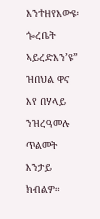እንተዘየእውዩ፡ ጐረቤት ኣይረድእን’ዩ” ዝበህል ዋና እየ በሃላይ ንዝረዓመሉ ጥልመት እንታይ ክብልዎ።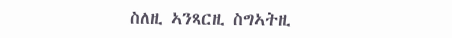ስለዚ ኣንጻርዚ ስግኣትዚ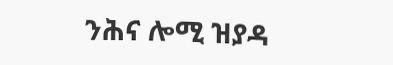ንሕና ሎሚ ዝያዳ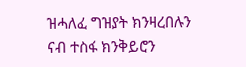ዝሓለፈ ግዝያት ክንዛረበሉን ናብ ተስፋ ክንቅይሮን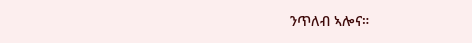ንጥለብ ኣሎና።